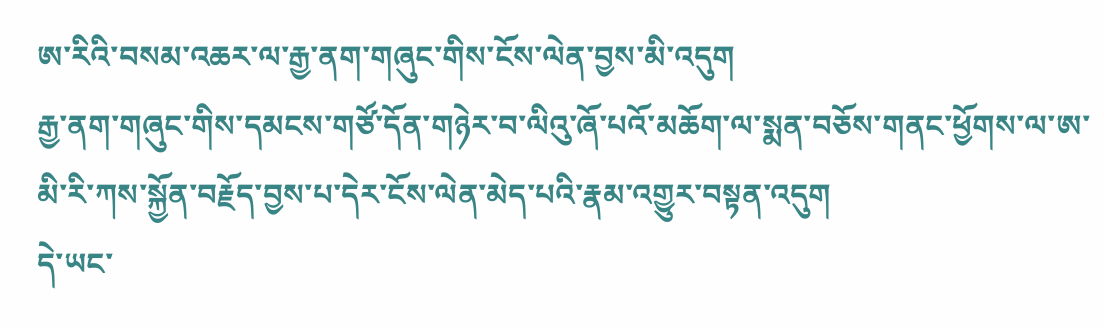ཨ་རིའི་བསམ་འཆར་ལ་རྒྱ་ནག་གཞུང་གིས་ངོས་ལེན་བྱས་མི་འདུག
རྒྱ་ནག་གཞུང་གིས་དམངས་གཙོ་དོན་གཉེར་བ་ལིའུ་ཞོ་པའོ་མཆོག་ལ་སྨན་བཅོས་གནང་ཕྱོགས་ལ་ཨ་མི་རི་ཀས་སྐྱོན་བརྗོད་བྱས་པ་དེར་ངོས་ལེན་མེད་པའི་རྣམ་འགྱུར་བསྟན་འདུག
དེ་ཡང་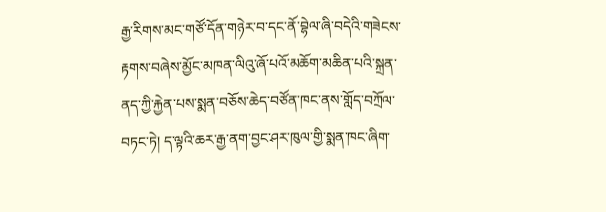རྒྱ་རིགས་མང་གཙོ་དོན་གཉེར་བ་དང་ནོ་བྷེལ་ཞི་བདེའི་གཟེངས་རྟགས་བཞེས་མྱོང་མཁན་ལིའུ་ཞོ་པའོ་མཆོག་མཆིན་པའི་སྐྲན་ནད་ཀྱི་རྐྱེན་པས་སྨན་བཅོས་ཆེད་བཙོན་ཁང་ནས་གློད་བཀྲོལ་བཏང་ཏེ། ད་ལྟའི་ཆར་རྒྱ་ནག་བྱང་ཤར་ཁུལ་གྱི་སྨན་ཁང་ཞིག་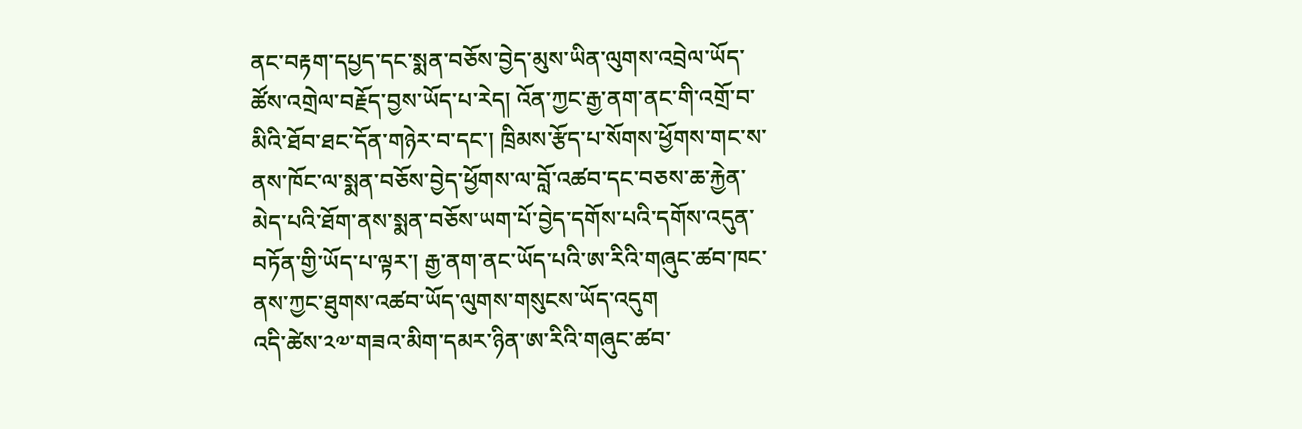ནང་བརྟག་དཔྱད་དང་སྨན་བཅོས་བྱེད་མུས་ཡིན་ལུགས་འབྲེལ་ཡོད་ཚོས་འགྲེལ་བརྗོད་བྱས་ཡོད་པ་རེད། འོན་ཀྱང་རྒྱ་ནག་ནང་གི་འགྲོ་བ་མིའི་ཐོབ་ཐང་དོན་གཉེར་བ་དང་། ཁྲིམས་རྩོད་པ་སོགས་ཕྱོགས་གང་ས་ནས་ཁོང་ལ་སྨན་བཅོས་བྱེད་ཕྱོགས་ལ་བློ་འཚབ་དང་བཅས་ཆ་རྐྱེན་མེད་པའི་ཐོག་ནས་སྨན་བཅོས་ཡག་པོ་བྱེད་དགོས་པའི་དགོས་འདུན་བཏོན་གྱི་ཡོད་པ་ལྟར་། རྒྱ་ནག་ནང་ཡོད་པའི་ཨ་རིའི་གཞུང་ཚབ་ཁང་ནས་ཀྱང་ཐུགས་འཚབ་ཡོད་ལུགས་གསུངས་ཡོད་འདུག
འདི་ཚེས་༢༧་གཟའ་མིག་དམར་ཉིན་ཨ་རིའི་གཞུང་ཚབ་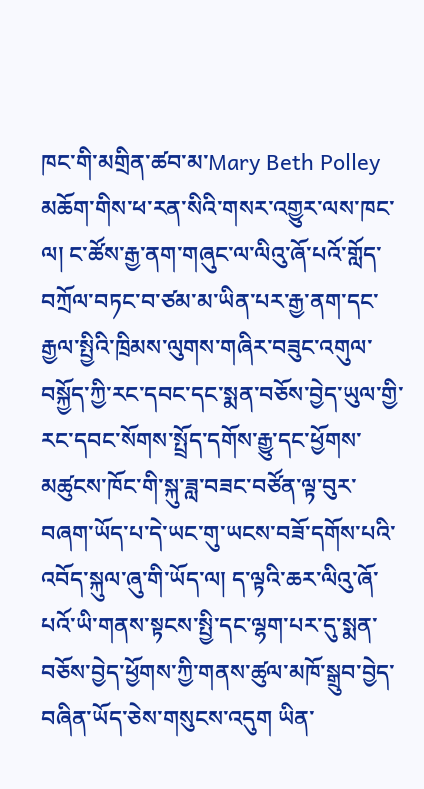ཁང་གི་མགྲིན་ཚབ་མ་Mary Beth Polley མཆོག་གིས་ཕ་རན་སིའི་གསར་འགྱུར་ལས་ཁང་ལ། ང་ཚོས་རྒྱ་ནག་གཞུང་ལ་ལིའུ་ཞོ་པའོ་གློད་བཀྲོལ་བཏང་བ་ཙམ་མ་ཡིན་པར་རྒྱ་ནག་དང་རྒྱལ་སྤྱིའི་ཁྲིམས་ལུགས་གཞིར་བཟུང་འགུལ་བསྐྱོད་ཀྱི་རང་དབང་དང་སྨན་བཅོས་བྱེད་ཡུལ་གྱི་རང་དབང་སོགས་སྤྲོད་དགོས་རྒྱུ་དང་ཕྱོགས་མཚུངས་ཁོང་གི་སྐུ་ཟླ་བཟང་བཙོན་ལྟ་བུར་བཞག་ཡོད་པ་དེ་ཡང་གུ་ཡངས་བཟོ་དགོས་པའི་འབོད་སྐུལ་ཞུ་གི་ཡོད་ལ། ད་ལྟའི་ཆར་ལིའུ་ཞོ་པའོ་ཡི་གནས་སྟངས་སྤྱི་དང་ལྷག་པར་དུ་སྨན་བཅོས་བྱེད་ཕྱོགས་ཀྱི་གནས་ཚུལ་མཁོ་སྒྲུབ་བྱེད་བཞིན་ཡོད་ཅེས་གསུངས་འདུག ཡིན་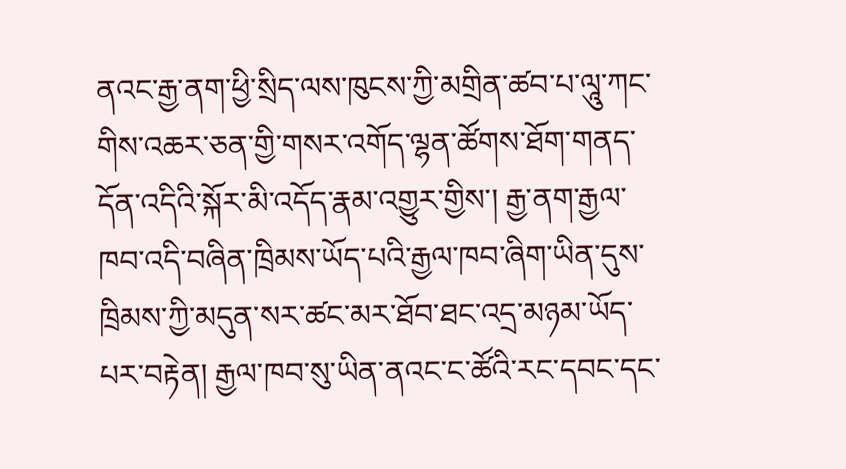ནའང་རྒྱ་ནག་ཕྱི་སྲིད་ལས་ཁུངས་ཀྱི་མགྲིན་ཚབ་པ་ལཱུ་ཀང་གིས་འཆར་ཅན་གྱི་གསར་འགོད་ལྷན་ཚོགས་ཐོག་གནད་དོན་འདིའི་སྐོར་མི་འདོད་རྣམ་འགྱུར་གྱིས་། རྒྱ་ནག་རྒྱལ་ཁབ་འདི་བཞིན་ཁྲིམས་ཡོད་པའི་རྒྱལ་ཁབ་ཞིག་ཡིན་དུས་ཁྲིམས་ཀྱི་མདུན་སར་ཚང་མར་ཐོབ་ཐང་འདྲ་མཉམ་ཡོད་པར་བརྟེན། རྒྱལ་ཁབ་སུ་ཡིན་ནའང་ང་ཚོའི་རང་དབང་དང་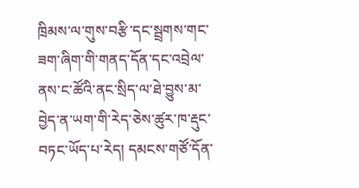ཁྲིམས་ལ་གུས་བརྩི་དང་སྦྲགས་གང་ཟག་ཞིག་གི་གནད་དོན་དང་འབྲེལ་ནས་ང་ཚོའི་ནང་སྲིད་ལ་ཐེ་བྱུས་མ་བྱེད་ན་ཡག་གི་རེད་ཅེས་ཚུར་ཁ་རྡུང་བཏང་ཡོད་པ་རེད། དམངས་གཙོ་དོན་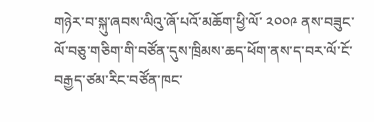གཉེར་བ་སྐུ་ཞབས་ལིའུ་ཞོ་པའོ་མཆོག་ཕྱི་ལོ་ ༢༠༠༩ ནས་བཟུང་ལོ་བཅུ་གཅིག་གི་བཙོན་དུས་ཁྲིམས་ཆད་ཕོག་ནས་ད་བར་ལོ་ངོ་བརྒྱད་ཙམ་རིང་བཙོན་ཁང་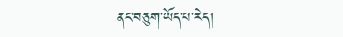ནང་བཅུག་ཡོད་པ་རེད།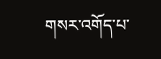གསར་འགོད་པ་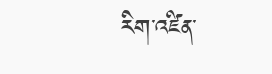རིག་འཛིན་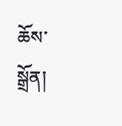ཆོས་སྒྲོན།